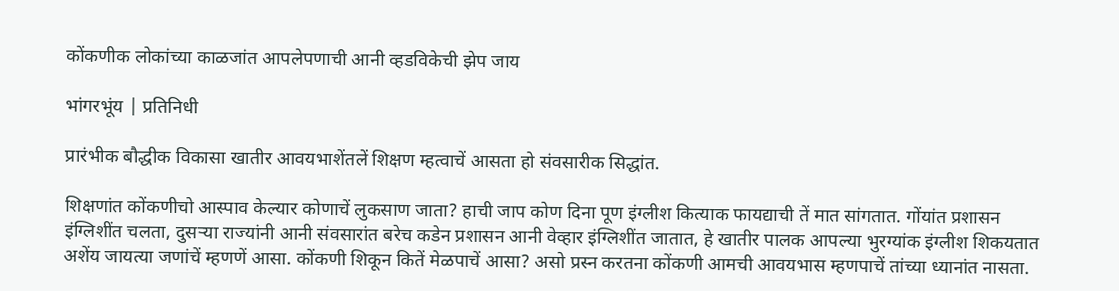कोंकणीक लोकांच्या काळजांत आपलेपणाची आनी व्हडविकेची झेप जाय

भांगरभूंय | प्रतिनिधी

प्रारंभीक बौद्धीक विकासा खातीर आवयभाशेंतलें शिक्षण म्हत्वाचें आसता हो संवसारीक सिद्धांत.

शिक्षणांत कोंकणीचो आस्पाव केल्यार कोणाचें लुकसाण जाता? हाची जाप कोण दिना पूण इंग्लीश कित्याक फायद्याची तें मात सांगतात. गोंयांत प्रशासन इंग्लिशींत चलता, दुसऱ्या राज्यांनी आनी संवसारांत बरेच कडेन प्रशासन आनी वेव्हार इंग्लिशींत जातात, हे खातीर पालक आपल्या भुरग्यांक इंग्लीश शिकयतात अशेंय जायत्या जणांचें म्हणणें आसा. कोंकणी शिकून कितें मेळपाचें आसा? असो प्रस्न करतना कोंकणी आमची आवयभास म्हणपाचें तांच्या ध्यानांत नासता.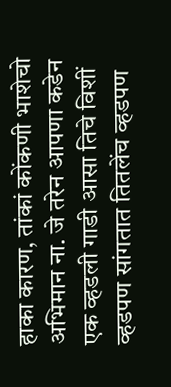हाका कारण, तांकां कोंकणी भाशेचो अभिमान ना. जे तरेन आपणा कडेन एक व्हडली गाडी आसा तिचे विशीं व्हडपण सांगतात तितलेंच व्हडपण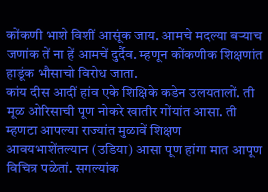कोंकणी भाशे विशीं आसूंक जाय. आमचे मदल्या बऱ्याच जणांक तें ना हें आमचें दुर्दैव. म्हणून कोंकणीक शिक्षणांत हाडूंक भौसाचो विरोध जाता.
कांय दीस आदीं हांव एके शिक्षिके कडेन उलयतालों. ती मूळ ओरिसाची पूण नोकरे खातीर गोंयांत आसा. ती म्हणटा आपल्या राज्यांत मुळावें शिक्षण आवयभाशेंतल्यान (उडिया) आसा पूण हांगा मात आपूण विचित्र पळेतां. सगल्यांक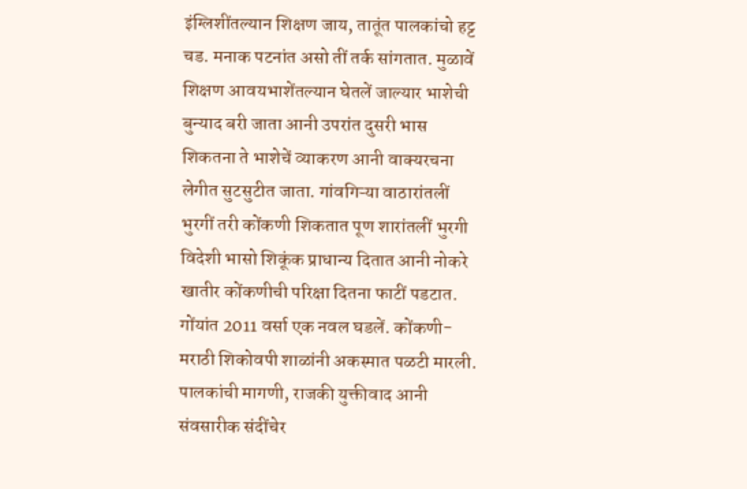इंग्लिशींतल्यान शिक्षण जाय, तातूंत पालकांचो हट्ट चड. मनाक पटनांत असो तीं तर्क सांगतात. मुळावें शिक्षण आवयभाशेंतल्यान घेतलें जाल्यार भाशेची बुन्याद बरी जाता आनी उपरांत दुसरी भास शिकतना ते भाशेचें व्याकरण आनी वाक्यरचना लेगीत सुटसुटीत जाता. गांवगिऱ्या वाठारांतलीं भुरगीं तरी कोंकणी शिकतात पूण शारांतलीं भुरगी विदेशी भासो शिकूंक प्राधान्य दितात आनी नोकरे खातीर कोंकणीची परिक्षा दितना फाटीं पडटात.
गोंयांत 2011 वर्सा एक नवल घडलें. कोंकणी-मराठी शिकोवपी शाळांनी अकस्मात पळटी मारली. पालकांची मागणी, राजकी युक्तीवाद आनी संवसारीक संदींचेर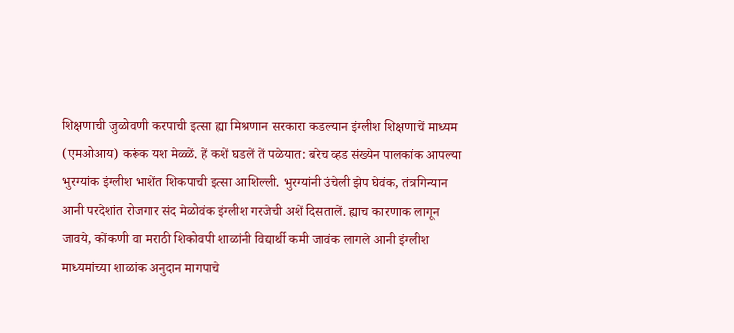शिक्षणाची जुळोवणी करपाची इत्सा ह्या मिश्रणान सरकारा कडल्यान इंग्लीश शिक्षणाचें माध्यम (एमओआय) करूंक यश मेळ्ळें. हें कशें घडलें तें पळेयात: बरेच व्हड संख्येन पालकांक आपल्या भुरग्यांक इंग्लीश भाशेंत शिकपाची इत्सा आशिल्ली. भुरग्यांनी उंचेली झेप घेवंक, तंत्रगिन्यान आनी परदेशांत रोजगार संद मेळोवंक इंग्लीश गरजेची अशें दिसतालें. ह्याच कारणाक लागून जावये, कोंकणी वा मराठी शिकोवपी शाळांनी विद्यार्थी कमी जावंक लागले आनी इंग्लीश माध्यमांच्या शाळांक अनुदान मागपाचे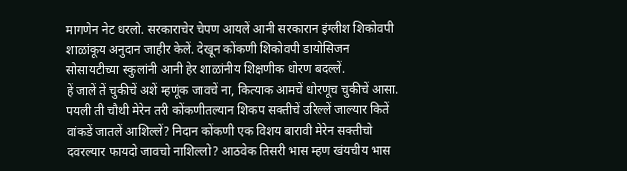मागणेन नेट धरलो. सरकाराचेर चेपण आयलें आनी सरकारान इंग्लीश शिकोवपी शाळांकूय अनुदान जाहीर केलें. देखून कोंकणी शिकोवपी डायोसिजन सोसायटीच्या स्कुलांनी आनी हेर शाळांनीय शिक्षणीक धोरण बदल्लें.
हें जालें तें चुकीचें अशें म्हणूंक जावचें ना, कित्याक आमचें धोरणूच चुकीचें आसा. पयली ती चौथी मेरेन तरी कोंकणीतल्यान शिकप सक्तीचें उरिल्लें जाल्यार कितें वांकडें जातलें आशिल्लें? निदान कोंकणी एक विशय बारावी मेरेन सक्तीचो दवरल्यार फायदो जावचो नाशिल्लो? आठवेक तिसरी भास म्हण खंयचीय भास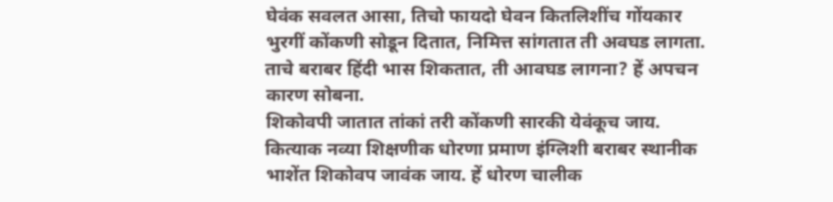घेवंक सवलत आसा, तिचो फायदो घेवन कितलिशींच गोंयकार भुरगीं कोंकणी सोडून दितात, निमित्त सांगतात ती अवघड लागता. ताचे बराबर हिंदी भास शिकतात, ती आवघड लागना? हें अपचन कारण सोबना.
शिकोवपी जातात तांकां तरी कोंकणी सारकी येवंकूच जाय. कित्याक नव्या शिक्षणीक धोरणा प्रमाण इंग्लिशी बराबर स्थानीक भाशेंत शिकोवप जावंक जाय. हें धोरण चालीक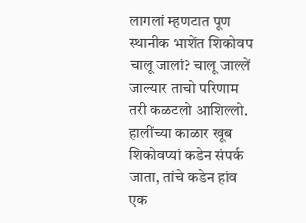लागलां म्हणटात पूण स्थानीक भाशेंत शिकोवप चालू जालां? चालू जाल्लें जाल्यार ताचो परिणाम तरी कळटलो आशिल्लो. हालींच्या काळार खूब शिकोवप्यां कडेन संपर्क जाता, तांचे कडेन हांव एक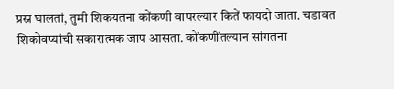प्रस्न घालतां, तुमी शिकयतना कोंकणी वापरल्यार कितें फायदो जाता. चडावत शिकोवप्यांची सकारात्मक जाप आसता. कोंकणींतल्यान सांगतना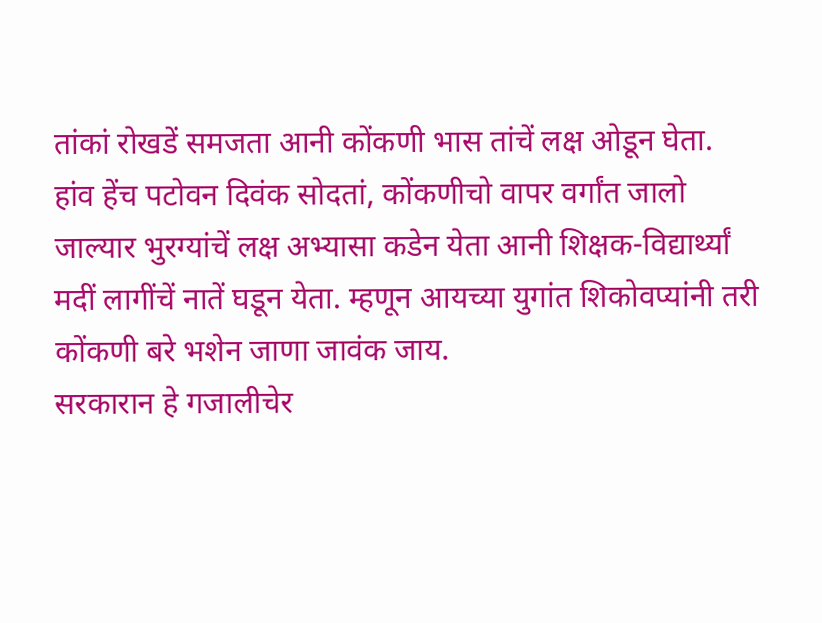तांकां रोखडें समजता आनी कोंकणी भास तांचें लक्ष ओडून घेता. हांव हेंच पटोवन दिवंक सोदतां, कोंकणीचो वापर वर्गांत जालो जाल्यार भुरग्यांचें लक्ष अभ्यासा कडेन येता आनी शिक्षक-विद्यार्थ्यां मदीं लागींचें नातें घडून येता. म्हणून आयच्या युगांत शिकोवप्यांनी तरी कोंकणी बरे भशेन जाणा जावंक जाय.
सरकारान हे गजालीचेर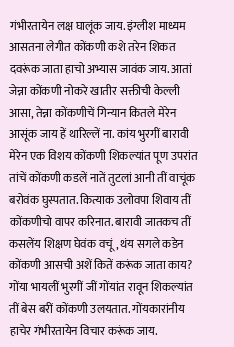गंभीरतायेन लक्ष घालूंक जाय. इंग्लीश माध्यम आसतना लेगीत कोंकणी कशे तरेन शिकत दवरूंक जाता हाचो अभ्यास जावंक जाय. आतां जेन्ना कोंकणी नोकरे खातीर सक्तीची केल्ली आसा, तेन्ना कोंकणीचें गिन्यान कितले मेरेन आसूंक जाय हें थारिल्लें ना. कांय भुरगीं बारावी मेरेन एक विशय कोंकणी शिकल्यांत पूण उपरांत तांचें कोंकणी कडलें नातें तुटलां आनी तीं वाचूंक बरोवंक घुस्पतात. कित्याक उलोवपा शिवाय तीं कोंकणीचो वापर करिनात. बारावी जातकच तीं कसलेंय शिक्षण घेवंक वचूं, थंय सगले कडेन कोंकणी आसची अशें कितें करूंक जाता काय? गोंया भायलीं भुरगीं जीं गोंयांत रावून शिकल्यांत तीं बेस बरीं कोंकणी उलयतात. गोंयकारांनीय हाचेर गंभीरतायेन विचार करूंक जाय.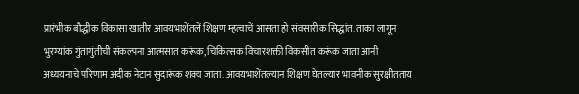प्रारंभीक बौद्धीक विकासा खातीर आवयभाशेंतलें शिक्षण म्हत्वाचें आसता हो संवसारीक सिद्धांत. ताका लागून भुरग्यांक गुंतागुंतीची संकल्पना आत्मसात करूंक, चिकित्सक विचारशक्ती विकसीत करूंक जाता आनी अध्ययनाचे परिणाम अदीक नेटान सुदारूंक शक्य जाता. आवयभाशेंतल्यान शिक्षण घेतल्यार भावनीक सुरक्षीतताय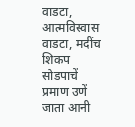वाडटा, आत्मविस्वास वाडटा, मदींच शिकप सोडपाचें प्रमाण उणें जाता आनी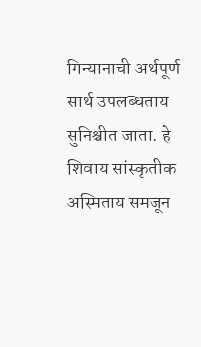गिन्यानाची अर्थपूर्ण सार्थ उपलब्धताय सुनिश्चीत जाता. हे शिवाय सांस्कृतीक अस्मिताय समजून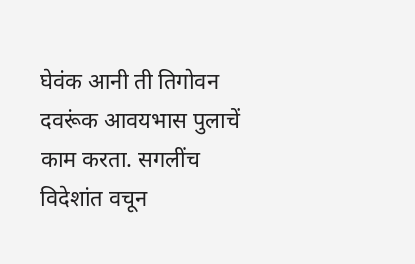घेवंक आनी ती तिगोवन दवरूंक आवयभास पुलाचें काम करता. सगलींच विदेशांत वचून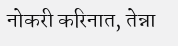नोकरी करिनात, तेन्ना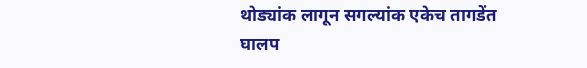थोड्यांक लागून सगल्यांक एकेच तागडेंत घालप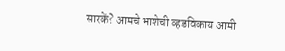सारकें? आमचे भाशेची व्हडविकाय आमी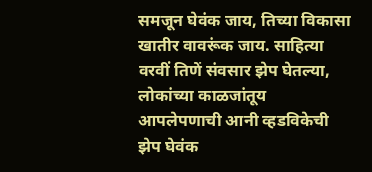समजून घेवंक जाय, तिच्या विकासा खातीर वावरूंक जाय. साहित्या वरवीं तिणें संवसार झेप घेतल्या, लोकांच्या काळजांतूय आपलेपणाची आनी व्हडविकेची झेप घेवंक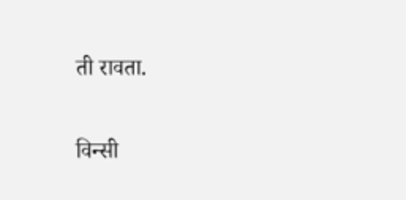ती रावता.

विन्सी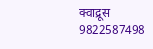क्वाद्रूस
9822587498